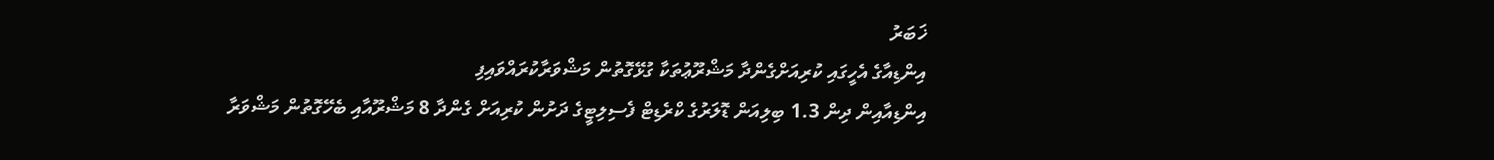ޚަބަރު
އިންޑިއާގެ އެހީގައި ކުރިއަށްގެންދާ މަޝްރޫޢުތަކާ ގުޅޭގޮތުން މަޝްވަރާކުރައްވައިފި
އިންޑިއާއިން ދިން 1.3 ބިލިއަން ޑޮލަރުގެ ކްރެޑިޓް ފެސިލިޓީގެ ދަށުން ކުރިއަށް ގެންދާ 8 މަޝްރޫއާއި ބެހޭގޮތުން މަޝްވަރާ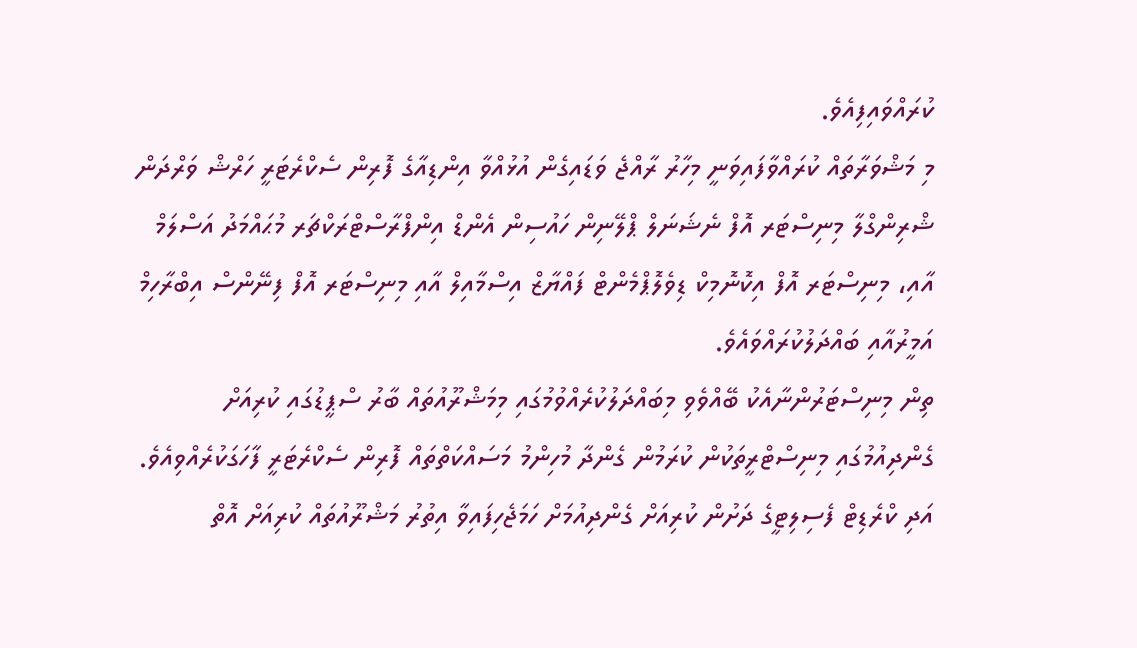ކުރައްވައިފިއެވެ.
މި މަޝްވަރާތައް ކުރައްވާފައިވަނީ މިހާރު ރާއްޖެ ވަޑައިގެން އުޅުއްވާ އިންޑިއާގެ ފޮރިން ސެކްރެޓަރީ ހަރްޝް ވަރްދަން ޝްރިންގްލާ މިނިސްޓަރ އޮފް ނެޝަނަލް ޕްލޭނިން ހައުސިން އެންޑް އިންފްރާސްޓްރަކްޗަރ މުޙައްމަދު އަސްލަމް އާއި، މިނިސްޓަރ އޮފް އިކޮނޮމިކް ޑިވެލޮޕްމެންޓް ފައްޔާޒް އިސްމާއިލް އާއި މިނިސްޓަރ އޮފް ފިނޭންސް އިބްރާހިމް އަމީރުއާއި ބައްދަލުކުރައްވައެވެ.
ތިން މިނިސްޓަރުންނާއެކު ބޭއްވެވި މިބައްދަލުކުރެއްވުމުގައި މިމަޝްރޫއުތައް ބާރު ސްޕީޑުގައި ކުރިއަށް ގެންދިއުމުގައި މިނިސްޓްރީތަކުން ކުރަމުން ގެންދާ މުހިންމު މަސައްކަތްތައް ފޮރިން ސެކްރެޓަރީ ފާހަގަކުރެއްވިއެވެ. އަދި ކްރެޑިޓް ފެސިލިޓީގެ ދަށުން ކުރިއަށް ގެންދިއުމަށް ހަމަޖެހިފައިވާ އިތުރު މަޝްރޫއުތައް ކުރިއަށް އޮތް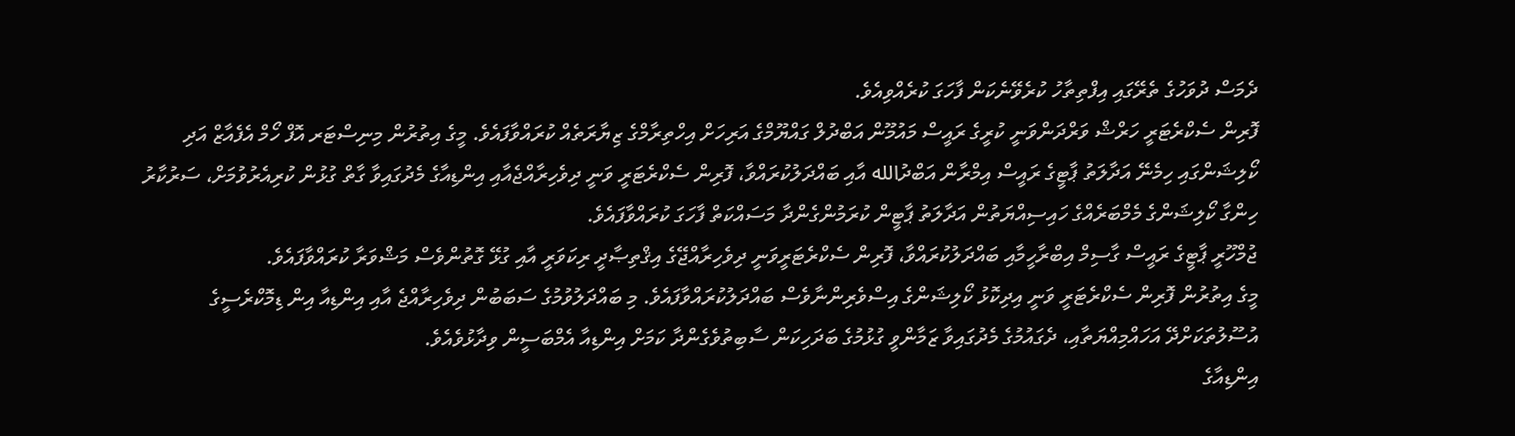ދެމަސް ދުވަހުގެ ތެރޭގައި އިފްތިތާހު ކުރެވޭނެކަން ފާހަގަ ކުރެއްވިއެވެ.
ފޮރިން ސެކްރެޓަރީ ހަރްޝް ވަރްދަންވަނީ ކުރީގެ ރައީސް މައުމޫން އަބްދުލް ގައްޔޫމްގެ އަރިހަށް އިހްތިރާމްގެ ޒިޔާރަތެއް ކުރައްވާފައެވެ. މީގެ އިތުރުން މިނިސްޓަރ އޮފް ހޯމް އެފެއާޒް އަދި ކޯލިޝަންގައި ހިމެނޭ އަދާލަތު ޕާޓީގެ ރައީސް އިމްރާން އަބްދުالله އާއި ބައްދަލުކުރައްވާ، ފޮރިން ސެކްރެޓަރީ ވަނީ ދިވެހިރާއްޖެއާއި އިންޑިއާގެ މެދުގައިވާ ގާތް ގުޅުން ކުރިއެރުވުމަށް، ސަރުކާރު ހިންގާ ކޯލިޝަންގެ މެމްބަރެއްގެ ހައިސިއްޔަތުން އަދާލަތު ޕާޓީން ކުރަމުންގެންދާ މަސައްކަތް ފާހަގަ ކުރައްވާފައެވެ.
ޖުމްހޫރީ ޕާޓީގެ ރައީސް ގާސިމް އިބްރާހީމާއި ބައްދަލުކުރައްވާ، ފޮރިން ސެކްރެޓަރީވަނީ ދިވެހިރާއްޖޭގެ އިޤްތިޞާދީ ރިކަވަރީ އާއި ގުޅޭ ގޮތުންވެސް މަޝްވަރާ ކުރައްވާފައެވެ.
މީގެ އިތުރުން ފޮރިން ސެކްރެޓަރީ ވަނީ އިދިކޮޅު ކޯލިޝަންގެ އިސްވެރިންނާވެސް ބައްދަލުކުރައްވާފައެވެ. މި ބައްދަލުވުމުގެ ސަބަބުން ދިވެހިރާއްޖެ އާއި އިންޑިއާ އިން ޑިމޮކްރެސީގެ އުސޫލުތަކަށްދޭ އަހައްމިއްޔަތާއި، ދެގައުމުގެ މެދުގައިވާ ޒަމާންވީ ގުޅުމުގެ ބަދަހިކަން ސާބިތުވެގެންދާ ކަމަށް އިންޑިއާ އެމްބަސީން ވިދާޅުވެއެވެ.
އިންޑިއާގެ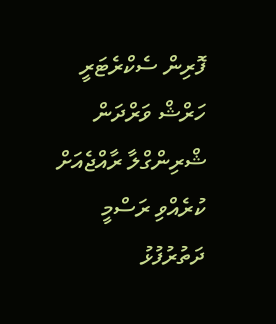ފޮރިން ސެކްރެޓަރީ ހަރްޝް ވަރްދަން ޝްރިންގްލާ ރާއްޖެއަށް ކުރެއްވި ރަސްމީ ދަތުރުފުޅު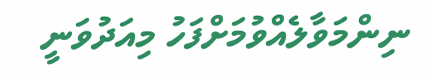ނިންމަވާލެއްވުމަށްފަހު މިއަދުވަނީ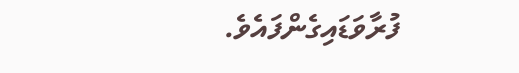ފުރާވަޑައިގެންފައެވެ.